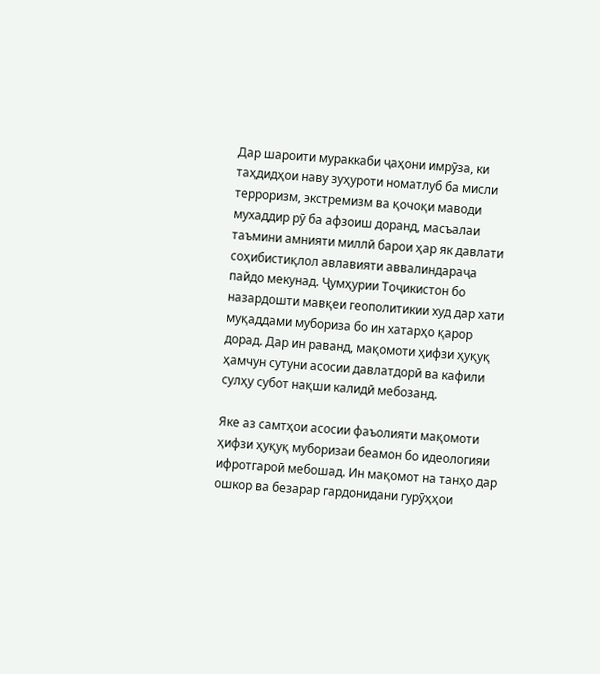Дар шароити мураккаби ҷаҳони имрӯза, ки таҳдидҳои наву зуҳуроти номатлуб ба мисли терроризм, экстремизм ва қочоқи маводи мухаддир рӯ ба афзоиш доранд, масъалаи таъмини амнияти миллӣ барои ҳар як давлати соҳибистиқлол авлавияти аввалиндараҷа пайдо мекунад. Ҷумҳурии Тоҷикистон бо назардошти мавқеи геополитикии худ дар хати муқаддами мубориза бо ин хатарҳо қарор дорад. Дар ин раванд, мақомоти ҳифзи ҳуқуқ ҳамчун сутуни асосии давлатдорӣ ва кафили сулҳу субот нақши калидӣ мебозанд.

Яке аз самтҳои асосии фаъолияти мақомоти ҳифзи ҳуқуқ муборизаи беамон бо идеологияи ифротгароӣ мебошад. Ин мақомот на танҳо дар ошкор ва безарар гардонидани гурӯҳҳои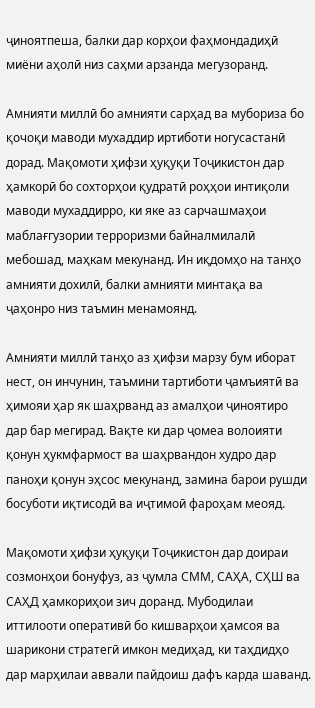ҷиноятпеша, балки дар корҳои фаҳмондадиҳӣ миёни аҳолӣ низ саҳми арзанда мегузоранд.

Амнияти миллӣ бо амнияти сарҳад ва мубориза бо қочоқи маводи мухаддир иртиботи ногусастанӣ дорад. Мақомоти ҳифзи ҳуқуқи Тоҷикистон дар ҳамкорӣ бо сохторҳои қудратӣ роҳҳои интиқоли маводи мухаддирро, ки яке аз сарчашмаҳои маблағгузории терроризми байналмилалӣ мебошад, маҳкам мекунанд. Ин иқдомҳо на танҳо амнияти дохилӣ, балки амнияти минтақа ва ҷаҳонро низ таъмин менамоянд.

Амнияти миллӣ танҳо аз ҳифзи марзу бум иборат нест, он инчунин, таъмини тартиботи ҷамъиятӣ ва ҳимояи ҳар як шаҳрванд аз амалҳои ҷиноятиро дар бар мегирад. Вақте ки дар ҷомеа волоияти қонун ҳукмфармост ва шаҳрвандон худро дар паноҳи қонун эҳсос мекунанд, замина барои рушди босуботи иқтисодӣ ва иҷтимоӣ фароҳам меояд.

Мақомоти ҳифзи ҳуқуқи Тоҷикистон дар доираи созмонҳои бонуфуз, аз ҷумла СММ, САҲА, СҲШ ва САҲД ҳамкориҳои зич доранд. Мубодилаи иттилооти оперативӣ бо кишварҳои ҳамсоя ва шарикони стратегӣ имкон медиҳад, ки таҳдидҳо дар марҳилаи аввали пайдоиш дафъ карда шаванд.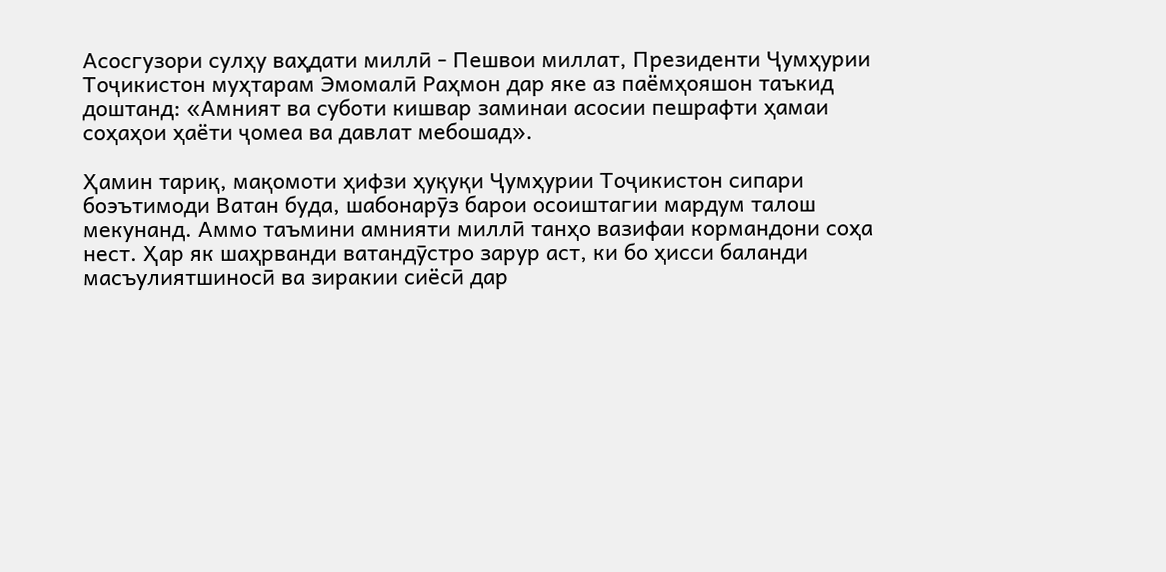Асосгузори сулҳу ваҳдати миллӣ - Пешвои миллат, Президенти Ҷумҳурии Тоҷикистон муҳтарам Эмомалӣ Раҳмон дар яке аз паёмҳояшон таъкид доштанд: «Амният ва суботи кишвар заминаи асосии пешрафти ҳамаи соҳаҳои ҳаёти ҷомеа ва давлат мебошад».

Ҳамин тариқ, мақомоти ҳифзи ҳуқуқи Ҷумҳурии Тоҷикистон сипари боэътимоди Ватан буда, шабонарӯз барои осоиштагии мардум талош мекунанд. Аммо таъмини амнияти миллӣ танҳо вазифаи кормандони соҳа нест. Ҳар як шаҳрванди ватандӯстро зарур аст, ки бо ҳисси баланди масъулиятшиносӣ ва зиракии сиёсӣ дар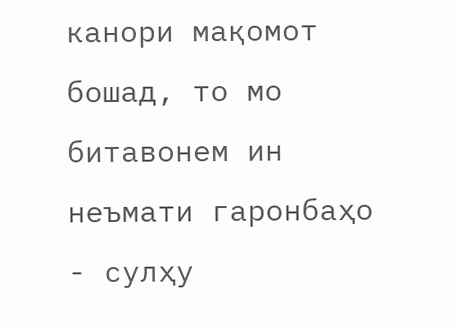канори мақомот бошад, то мо битавонем ин неъмати гаронбаҳо - сулҳу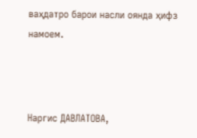ваҳдатро барои насли оянда ҳифз намоем.



Наргис ДАВЛАТОВА,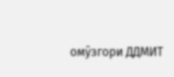омӯзгори ДДМИТ